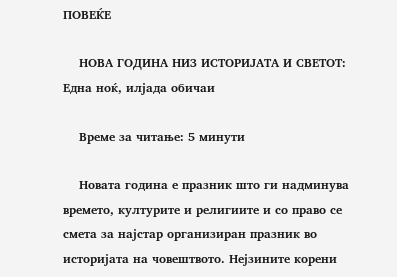ПОВЕЌЕ

    НОВА ГОДИНА НИЗ ИСТОРИЈАТА И СВЕТОТ: Една ноќ, илјада обичаи

    Време зa читање: 5 минути

    Новата година е празник што ги надминува времето, културите и религиите и со право се смета за најстар организиран празник во историјата на човештвото. Нејзините корени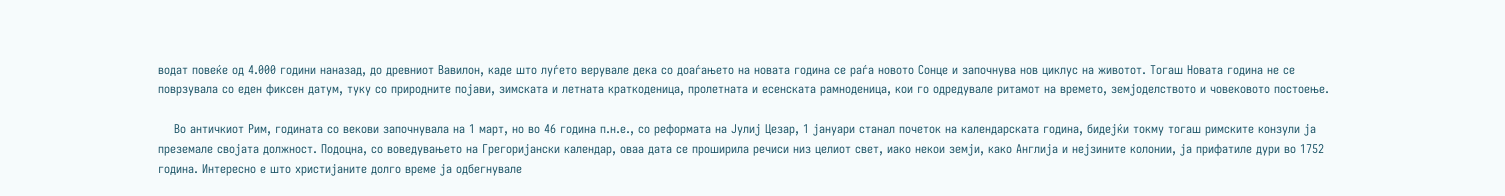водат повеќе од 4.000 години наназад, до древниот Вавилон, каде што луѓето верувале дека со доаѓањето на новата година се раѓа новото Сонце и започнува нов циклус на животот. Тогаш Новата година не се поврзувала со еден фиксен датум, туку со природните појави, зимската и летната краткоденица, пролетната и есенската рамноденица, кои го одредувале ритамот на времето, земјоделството и човековото постоење.

    Во античкиот Рим, годината со векови започнувала на 1 март, но во 46 година п.н.е., со реформата на Јулиј Цезар, 1 јануари станал почеток на календарската година, бидејќи токму тогаш римските конзули ја преземале својата должност. Подоцна, со воведувањето на Грегоријански календар, оваа дата се проширила речиси низ целиот свет, иако некои земји, како Англија и нејзините колонии, ја прифатиле дури во 1752 година. Интересно е што христијаните долго време ја одбегнувале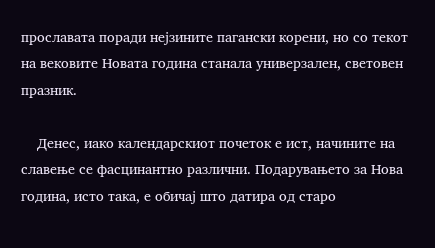прославата поради нејзините пагански корени, но со текот на вековите Новата година станала универзален, световен празник.

    Денес, иако календарскиот почеток е ист, начините на славење се фасцинантно различни. Подарувањето за Нова година, исто така, е обичај што датира од старо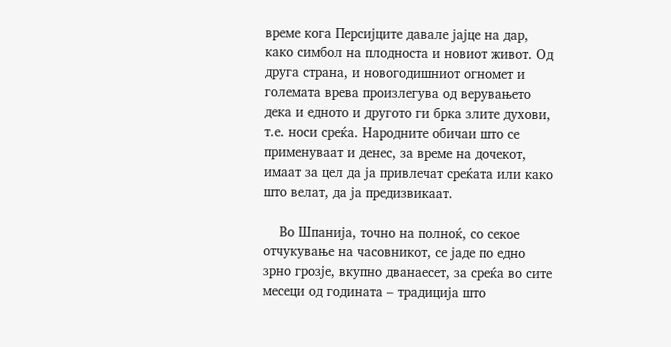време кога Персијците давале јајце на дар, како симбол на плодноста и новиот живот. Од друга страна, и новогодишниот огномет и големата врева произлегува од верувањето дека и едното и другото ги брка злите духови, т.е. носи среќа. Народните обичаи што се применуваат и денес, за време на дочекот, имаат за цел да ја привлечат среќата или како што велат, да ја предизвикаат.

    Во Шпанија, точно на полноќ, со секое отчукување на часовникот, се јаде по едно зрно грозје, вкупно дванаесет, за среќа во сите месеци од годината – традиција што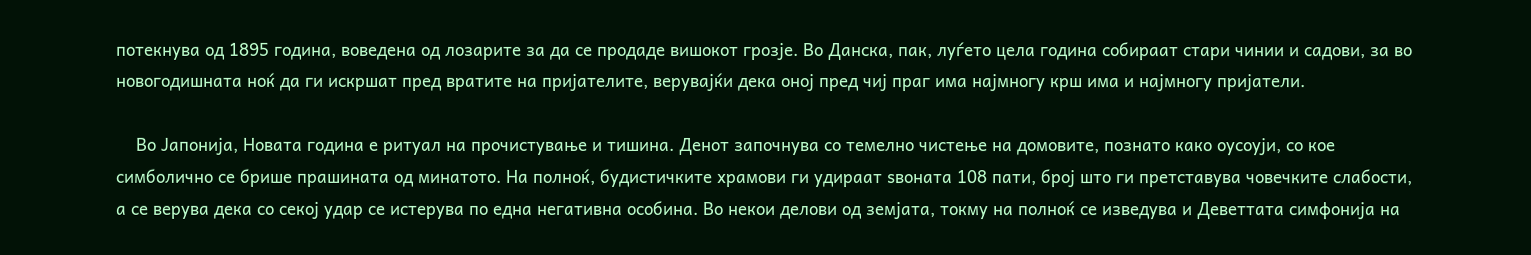потекнува од 1895 година, воведена од лозарите за да се продаде вишокот грозје. Во Данска, пак, луѓето цела година собираат стари чинии и садови, за во новогодишната ноќ да ги искршат пред вратите на пријателите, верувајќи дека оној пред чиј праг има најмногу крш има и најмногу пријатели.

    Во Јапонија, Новата година е ритуал на прочистување и тишина. Денот започнува со темелно чистење на домовите, познато како оусоуји, со кое симболично се брише прашината од минатото. На полноќ, будистичките храмови ги удираат ѕвоната 108 пати, број што ги претставува човечките слабости, а се верува дека со секој удар се истерува по една негативна особина. Во некои делови од земјата, токму на полноќ се изведува и Деветтата симфонија на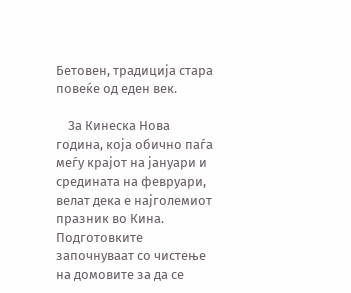Бетовен, традиција стара повеќе од еден век.

    За Кинеска Нова година, која обично паѓа меѓу крајот на јануари и средината на февруари, велат дека е најголемиот празник во Кина. Подготовките започнуваат со чистење на домовите за да се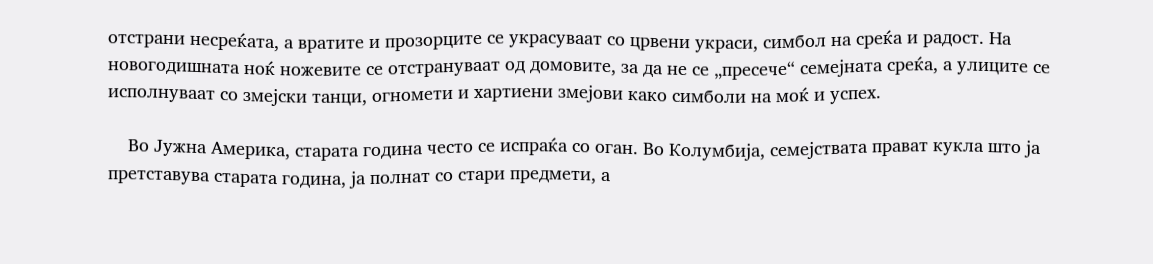отстрани несреќата, а вратите и прозорците се украсуваат со црвени украси, симбол на среќа и радост. На новогодишната ноќ ножевите се отстрануваат од домовите, за да не се „пресече“ семејната среќа, а улиците се исполнуваат со змејски танци, огномети и хартиени змејови како симболи на моќ и успех.

    Во Јужна Америка, старата година често се испраќа со оган. Во Колумбија, семејствата прават кукла што ја претставува старата година, ја полнат со стари предмети, а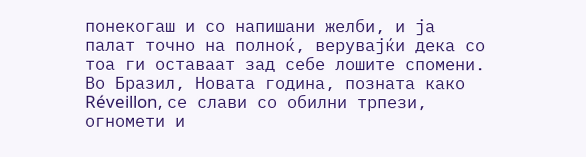понекогаш и со напишани желби, и ја палат точно на полноќ, верувајќи дека со тоа ги оставаат зад себе лошите спомени. Во Бразил, Новата година, позната како Réveillon, се слави со обилни трпези, огномети и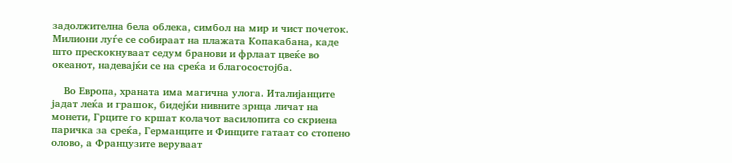задолжителна бела облека, симбол на мир и чист почеток. Милиони луѓе се собираат на плажата Копакабана, каде што прескокнуваат седум бранови и фрлаат цвеќе во океанот, надевајќи се на среќа и благосостојба.

    Во Европа, храната има магична улога. Италијанците јадат леќа и грашок, бидејќи нивните зрнца личат на монети, Грците го кршат колачот василопита со скриена паричка за среќа, Германците и Финците гатаат со стопено олово, а Французите веруваат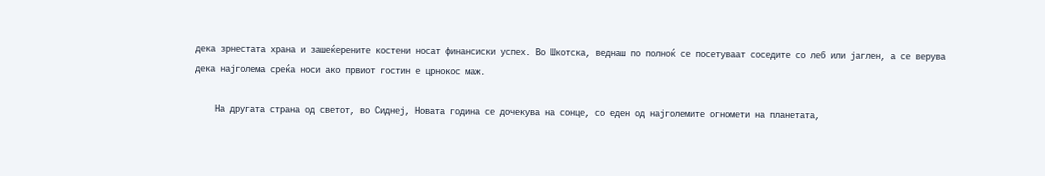дека зрнестата храна и зашеќерените костени носат финансиски успех. Во Шкотска, веднаш по полноќ се посетуваат соседите со леб или јаглен, а се верува дека најголема среќа носи ако првиот гостин е црнокос маж.

    На другата страна од светот, во Сиднеј, Новата година се дочекува на сонце, со еден од најголемите огномети на планетата,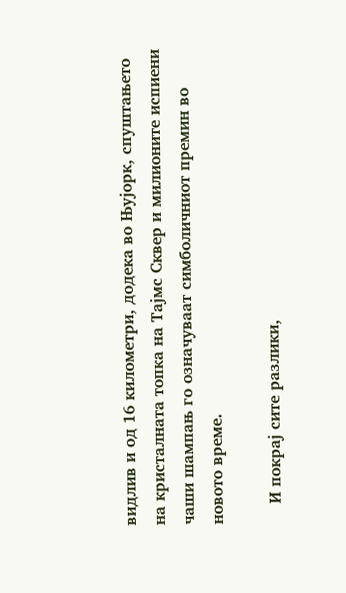видлив и од 16 километри, додека во Њујорк, спуштањето на кристалната топка на Тајмс Сквер и милионите испиени чаши шампањ го означуваат симболичниот премин во новото време.

    И покрај сите разлики,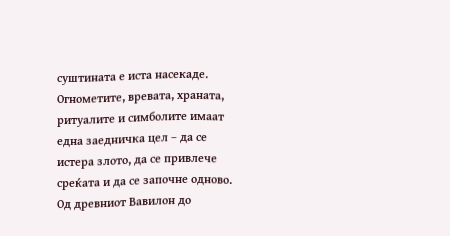суштината е иста насекаде. Огнометите, вревата, храната, ритуалите и симболите имаат една заедничка цел – да се истера злото, да се привлече среќата и да се започне одново. Од древниот Вавилон до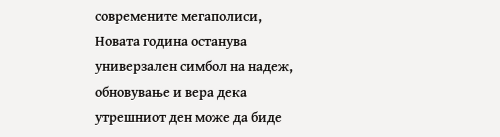современите мегаполиси, Новата година останува универзален симбол на надеж, обновување и вера дека утрешниот ден може да биде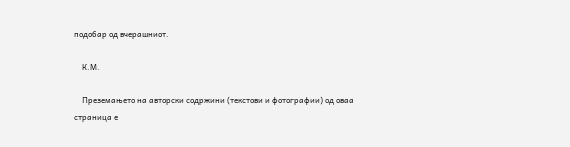подобар од вчерашниот.

    К.М.

    Преземањето на авторски содржини (текстови и фотографии) од оваа страница е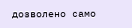дозволено само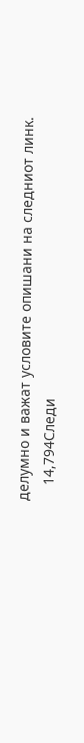делумно и важат условите опишани на следниот линк.
    14,794Следи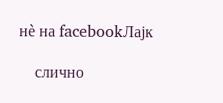нè на facebookЛајк

    слично